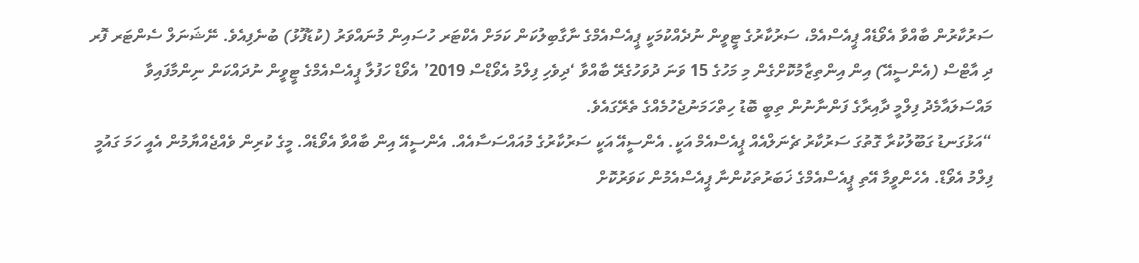ސަރުކާރުން ބާއްވާ އެވޯޑެއް ޕީއެސްއެމް، ސަރުކާރުގެ ޓީވީން ނުދެއްކުމަކީ ޕީއެސްއެމްގެ ނާގާބިލުކަން ކަމަށް އެކްޓަރ ހުސައިން މުނައްވަރު (ކުޑަފޫޅު) ބުނެފިއެވެ. ނޭޝަނަލް ސެންޓަރ ފޮރ ދި އާޓްސް (އެންސީއޭ) އިން އިންތިޒާމުކޮށްގެން މި މަހުގެ 15 ވަނަ ދުވަހުގެރޭ ބާއްވާ ‘ދިވެހި ފިލްމު އެވޯޑްސް 2019’ އެވޯޑް ހަފުލާ ޕީއެސްއެމްގެ ޓީވީން ނުދައްކަން ނިންމާފައިވާ މައްސަލައާމެދު ފިލްމީ ދާއިރާގެ ފަންނާނުން ތިބީ ބޮޑު ހިތްހަމަނުޖެހުމެއްގެ ތެރޭގައެވެ.
“އަޅުގަނޑު ގަބޫލުކުރާ ގޮތުގަ ސަރުކާރު ޗެނަލްއެއް ޕީއެސްއެމް އަކީ. އެންސީއޭ އަކީ ސަރުކާރުގެ މުއައްސަސާއެއް. އެންސީއޭ އިން ބާއްވާ އެވޯޑެއް. މީގެ ކުރިން ވެއްޖެއްޔާމުން އެއީ ހަމަ ގައުމީ ފިލްމު އެވޯޑް. އެހެންވީމާ އޭތި ޕީއެސްއެމްގެ ޚަބަރުތަކުންނާ ޕީއެސްއެމުން ކަވަރުކޮށް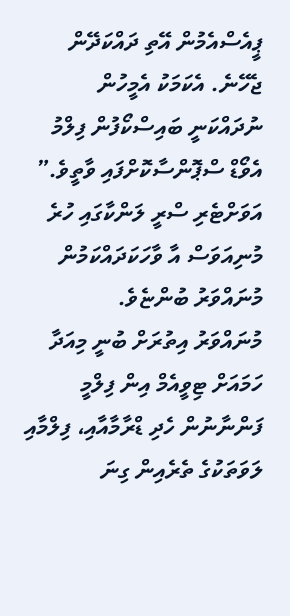ޕީއެސްއެމުން އޭތި ދައްކަދޭން ޖެހޭނެ. އެކަމަކު އެމީހުން ނުދައްކަނީ ބައިސްކޯފުން ފިލްމު އެވޯޑް ސްޕޮންސާކޮށްފައި ވާތީވެ.” އަވަށްޓެރި ސްރީ ލަންކާގައި ހުރެ މުނިއަވަސް އާ ވާހަކަދައްކަމުން މުނައްވަރު ބުންޏެވެ.
މުނައްވަރު އިތުރަށް ބުނީ މިއަދާ ހަމައަށް ޓިވީއެމް އިން ފިލްމީ ފަންނާނުން ހެދި ޑްރާމާއާއި، ފިލްމާއި ލަވަތަކުގެ ތެރެއިން ގިނަ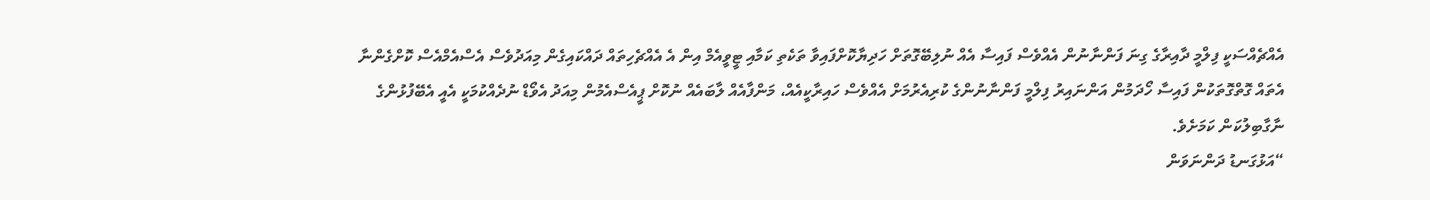އެއްޗެއްސަކީ ފިލްމީ ދާއިރާގެ ގިނަ ފަންނާނުން އެއްވެސް ފައިސާ އެއް ނުލިބޭގޮތަށް ހަދިޔާކޮށްފައިވާ ތަކެތި ކަމާއި ޓީވީއެމް އިން އެ އެއްޗެހިތައް ދައްކައިގެން މިއަދުވެސް އެސްއެމްއެސް ކޮށްގެންނާ އެތައް ގޮތްގޮތަކުން ފައިސާ ހޯދަމުން އަންނައިރު ފިލްމީ ފަންނާނުންގެ ކުރިއެރުމަށް އެއްވެސް ހައިރާކީއެއް، މަންފާއެއް ލާބައެއް ނުކޮށް ޕީއެސްއެމުން މިއަދު އެވޯޑް ނުދެއްކުމަކީ އެއީ އެބޭފުޅުންގެ ނާގާބިލުކަން ކަމަށެވެ.
“އަޅުގަނޑު ދަންނަވަން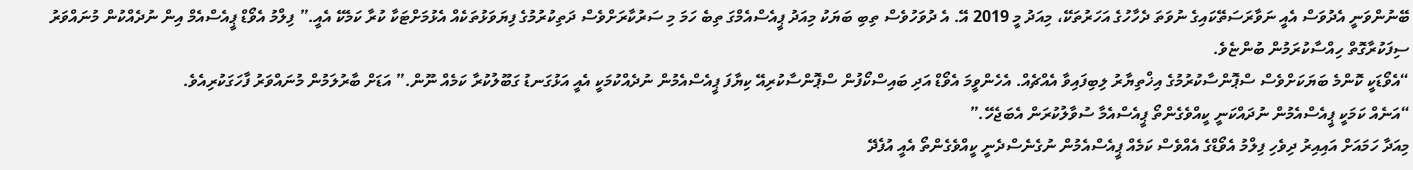ބޭނުންވަނީ އެދުވަސް އެއީ ނަވާރަސަތޭކައިގެ ނުވަތަ ދެހާހުގެ އަހަރުތަކޭ، މިއަދު މީ 2019 އޭ. އެ ދުވަހުވެސް ތިބި ބަޔަކު މިއަދު ޕީއެސްއެމްގަ ތިބެ ހަމަ މި ސަރުކާރަށްވެސް ދަތިކުރުމުގެ ފިޔަވަޅުތަކެއް އެޅުމަށްޓަކާ ކުރާ ކަމެކޭ އެއީ.” ފިލްމު އެވޯޑް ޕީއެސްއެމް އިން ނުދެއްކުން މުނައްވަރު ސިފަކުރާގޮތް ހިއްސާކުރަމުން ބުންޏެވެ.
“އެވޯޑަކީ ކޮންމެ ބަޔަކަށްވެސް ސްޕޮންސާކުރުމުގެ އިޚްތިޔާރު ލިބިފައިވާ އެއްޗެއް. އެހެންވީމަ އެވޯޑް އަދި ބައިސްކޯފުން ސްޕޮންސާކުރިއޭ ކިޔާފަ ޕީއެސްއެމުން ނުދެއްކުމަކީ އެއީ އަޅުގަނޑު ގަބޫލުކުރާ ކަމެއް ނޫން.” އަޑަށް ބާރުލަމުން މުނައްވަރު ފާހަގަކުރިއެވެ.
“އަނެއް ކަމަކީ ޕީއެސްއެމުން ނުދައްކަނީ ކީއްވެގެންތޯ ޕީއެސްއެމާ ސުވާލުކުރަން އެބަޖެހޭ.”
މިއަދާ ހަމައަށް އައިއިރު ދިވެހި ފިލްމު އެވޯޑްގެ އެއްވެސް ކަމެއް ޕީއެސްއެމުން ނުގެނެސްދެނީ ކީއްވެގެންތޯ އެއީ އުފެދޭ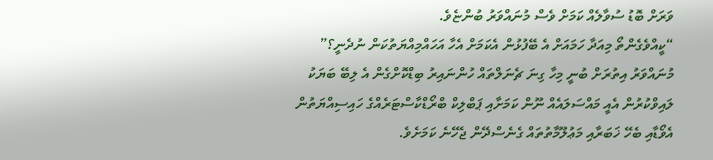ވަރަށް ބޮޑު ސުވާލެއް ކަމަށް ވެސް މުނައްވަރު ބުންޏެވެ.
“ކީއްވެގެންތޯ މިއަދާ ހަމައަށް އެ ބޭފުޅުން އެކަމަށް އެހާ އަހައްމިއްޔަތުކަން ނުދެނީ؟” މުނައްވަރު އިތުރަށް ބުނީ މިހާ ގިނަ ޗެނަލްތައް ހުންނައިރު ބިޑްކޮށްގެން އެ ލިބޭ ބަޔަކު ލައިވްކުރުން އެއީ މައްސަލައެއް ނޫން ކަމަށާއި ޕަބްލިކް ބްރޯޑްކާސްޓަރެއްގެ ހައިސިއްޔަތުން އެވޯޑާއި ބެހޭ ޚަބަރާއި މަޢުލޫމާތުތައް ގެނެސްދޭން ޖެހޭނެ ކަމަށެވެ.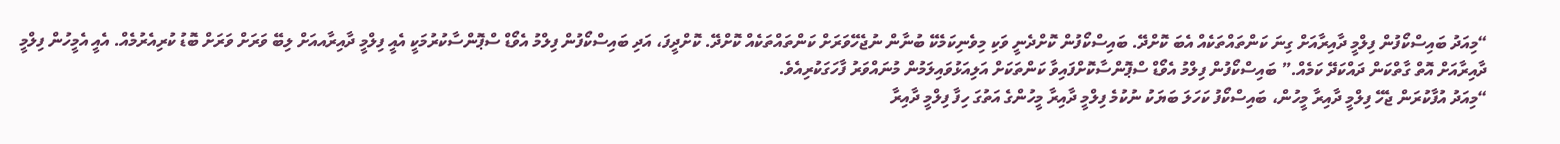“މިއަދު ބައިސްކޯފުން ފިލްމީ ދާއިރާއަށް ގިނަ ކަންތައްތަކެއް އެބަ ކޮށްދޭ. ބައިސްކޯފުން ކޮށްދެނީ ވަކި މިވެނިކަމެކޭ ބުނާން ނުޖެހޭވަރަށް ކަންތައްތަކެއް ކޮށްދޭ. ކޮށްދީފަ، އަދި ބައިސްކޯފުން ފިލްމު އެވޯޑް ސްޕޮންސާކުރުމަކީ އެއީ ފިލްމީ ދާއިރާއއަށް ލިބޭ ވަރަށް ވަރަށް ބޮޑު ކުރިއެރުމެއް. އެއީ އެމީހުން ފިލްމީ ދާއިރާއަށް އޮތް ގާތްކަން ދައްކަދޭ ކަމެއް.” ބައިސްކޯފުން ފިލްމު އެވޯޑް ސްޕޮންސާކޮށްފައިވާ ކަންތަކަށް އަލިއަޅުވައިލަމުން މުނައްވަރު ފާހަގަކުރިއެވެ.
“މިއަދު އުފާކުރަން ޖެހޭ ފިލްމީ ދާއިރާ މީހުން، ބައިސްކޯފު ކަހަލަ ބަޔަކު ނުކުމެ ފިލްމީ ދާއިރާ މީހުންގެ އަތުގަ ހިފާ ފިލްމީ ދާއިރާ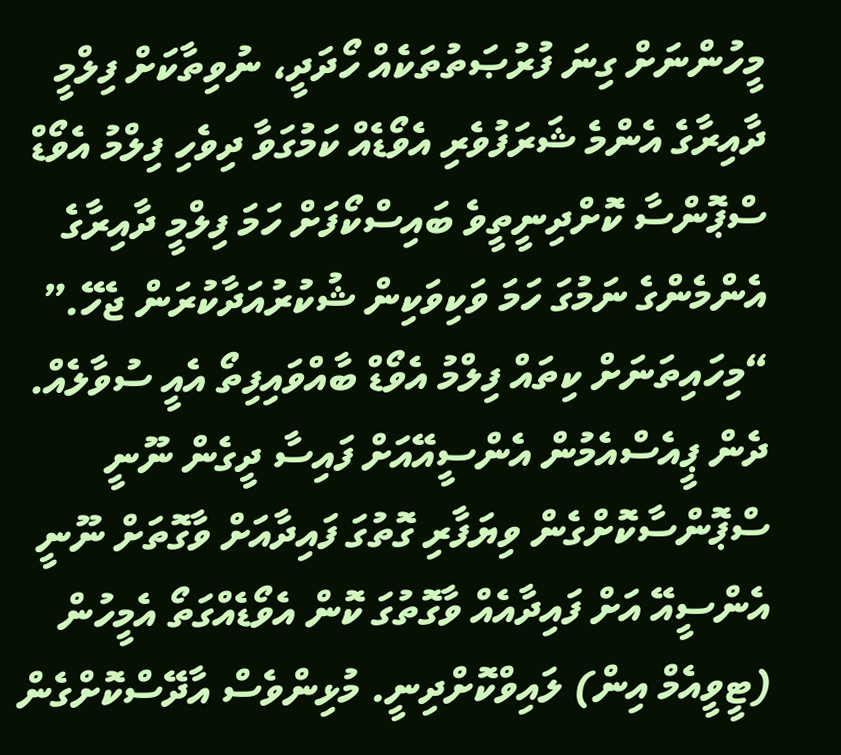މީހުންނަށް ގިނަ ފުރުޞަތުތަކެއް ހޯދަދީ، ނުވިތާކަށް ފިލްމީ ދާއިރާގެ އެންމެ ޝަރަފުވެރި އެވޯޑެއް ކަމުގަވާ ދިވެހި ފިލްމު އެވޯޑް ސްޕޮންސާ ކޮށްދިނީތީވެ ބައިސްކޯފަށް ހަމަ ފިލްމީ ދާއިރާގެ އެންމެންގެ ނަމުގަ ހަމަ ވަކިވަކިން ޝުކުރުއަދާކުރަން ޖެހޭ.”
“މިހައިތަނަށް ކިތައް ފިލްމު އެވޯޑް ބާއްވައިފިތޯ އެއީ ސުވާލެއް. ދެން ޕީއެސްއެމުން އެންސީއޭއަށް ފައިސާ ދީގެން ނޫނީ ސްޕޮންސާކޮށްގެން ވިޔަފާރި ގޮތުގަ ފައިދާއަށް ވާގޮތަށް ނޫނީ އެންސީއޭ އަށް ފައިދާއެއް ވާގޮތުގަ ކޮން އެވޯޑެއްގަތޯ އެމީހުން (ޓީވީއެމް އިން) ލައިވްކޮށްދިނީ. މުޅިންވެސް އާދޭސްކޮށްގެން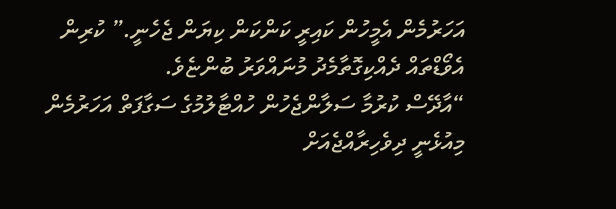އަހަރުމެން އެމީހުން ކައިރީ ކަންކަން ކިޔަން ޖެހެނީ.” ކުރިން އެވޯޑްތައް ދެއްކިގޮތާމެދު މުނައްވަރު ބުންޏެވެ.
“އާދޭސް ކުރުމާ ސަލާންޖެހުން ހުއްޓާލުމުގެ ސަގާފަތް އަހަރުމެން މިއުޅެނީ ދިވެހިރާއްޖެއަށް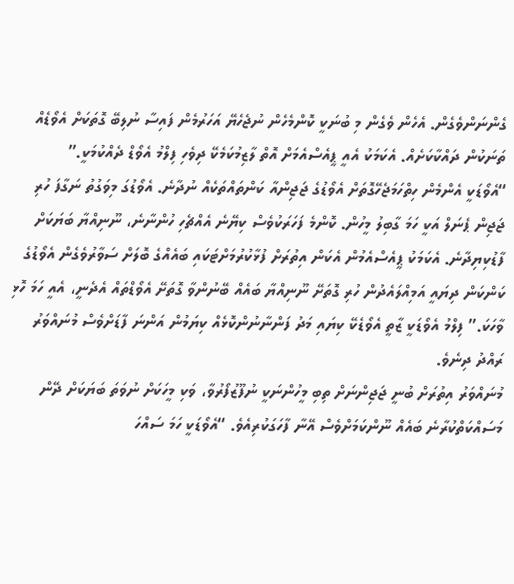ގެންނަންވެގެން. އެހެން ވެގެން މި ބުނަކީ ކޮންމެހެން ނުޖެހެޔޭ އަހަރުމެން ފައިސާ ނުލިބޭ ގޮތަކަށް އެވޯޑެއް ތަނަކުން ދައްކާކަށެއް. އެކަމަކު އެއީ ޕީއެސްއެމަށް އޮތް ލާޒިމުކަމެކޭ ދިވެހި ފިލްމު އެވޯޑް ދެއްކުމަކީ.”
“އެވޯޑަކީ އެންމެން ހިތްހަމަޖެހޭގޮތަށް އެވޯޑުގެ ޖަޖިންއާ ކަންތައްތަކެއް ނުދާނެ. އެވޯޑުގަ މިވަގުތު ނަގާފަ ހުރި ޖަޖިން ޕެނަލް އަކީ ހަމަ ގާބިލު މީހުން. ކޮންމެ ފަހަރަކުވެސް ކިޔޭނެ އެއްޗެހި ހުންނާނެ، ނޫނިއްޔާ ބަޔަކަށް ފާޑުކިޔިދާނެ. އެކަމަކު ޕީއެސްއެމުން އެކަން އިތުރަށް ފުޅާކުރުމަށްޓަކައި ބައެއްގެ ބޮލަށް ސަވާރުވެގެން އެވޯޑުގެ ކަންކަން ދިޔައީ އަމިއްލައެދުން ހުރި ގޮތަށޭ ނޫނިއްޔާ ބައެއް ބޭނުންވާ ގޮތަށޭ އެވޯޑްތައް އެދެނީ، އެއީ ހަމަ ހޮޅި ވާހަކަ.” ފިލްމު އެވޯޑަކީ ޒާތީ އެވޯޑެކޭ ކިޔައި މަދު ފަންނާނުންކޮޅެއް ކިޔަމުން އަންނަ ފާޑަށްވެސް މުނައްވަރު ރައްދު ދިނެވެ.
މުނައްވަރު އިތުރަށް ބުނީ ޖަޖިންނަށް ތިބި މީހުންނަކީ ނުފޫޒުފޯރުވާ، ވަކި މީހަކަށް ނުވަތަ ބަޔަކަށް ދޭން މަސައްކަތްކުރާނެ ބައެއް ނޫންކަމަށްވެސް އޭނާ ފާހަގަކުރިއެވެ. “އެވޯޑަކީ ހަމަ ސައްހަ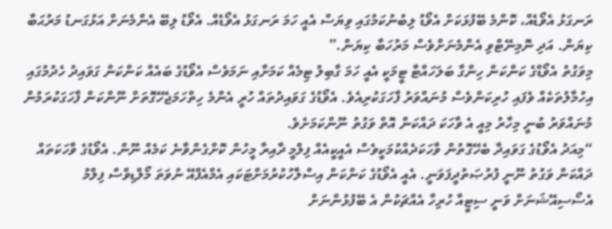ރަނގަޅު އެވޯޑެއް، ކޮންމެ ބޭފުޅަކަށް އެވޯޑު ލިބުނުކަމުގައި ވިޔަސް އެއީ ހަމަ ރަނގަޅު އެވޯޑެއް. އެވޯޑު ލިބޭ އެންމެނަށް އަޅުގަނޑު މަރުޙަބާ ކިޔަން. އަދި ނޮމިނޭޓްވި އެންމެނަށްވެސް މަރުހަބާ ކިޔަން.”
މިވަގުތު އެވޯޑްގެ ކަންކަން ހިންގާ ބަލަހައްޓާ ޓީމަކީ އެއީ ހަމަ ގާބިލު ޓިމެއް ކަމަށާއި ނަމަވެސް އެވޯޑުގެ ބައެއް ކަންކަން ގަވައިދު ހެދުމުގައި އިހުމާލުތަކެއް ވެފައި ހުރިކަންވެސް މުނައްވަރު ފާހަގަކުރިއެވެ. އެވޯޑުގެ ގަވައިދުތައް ހުރީ އެންމެ ހިތްހަމަޖެހޭގޮތަށް ނޫންކަން ފާހަގަކުރަމުން މުނައްވަރު ބުނީ މިހާރު މިއީ އެ ވާހަކަ ދައްކަން އޮތް ވަގުތު ނޫންކަމަށެވެ.
“މިއަދު އެވޯޑުގެ ގަވައިދާ ބެހޭގޮތުން ވާހަކަދެއްކުމަކީވެސް އެއީކީއެއް ފިލްމީ ދާއިރާ މީހުން ކޮށްގެންވާނެ ކަމެއް ނޫން. އެވޯޑުގެ ވާހަކަތައް ދައްކަން ވަގުތު ނޫނީ ފުރުޞަތުދީފަވަނީ. އެއީ އެވޯޑުގެ ކަންކަން އިސްލާހުކުރުމަށްޓަކައި އެމްއެފްއޭ ނުވަތަ މޯލްޑިވްސް ފިލްމު އެސޯސިއޭޝަނަށް ވަނީ ސިޓީއާ ހުރިހާ އެއްޗަކުން އެ ބޭފުޅުންނަށް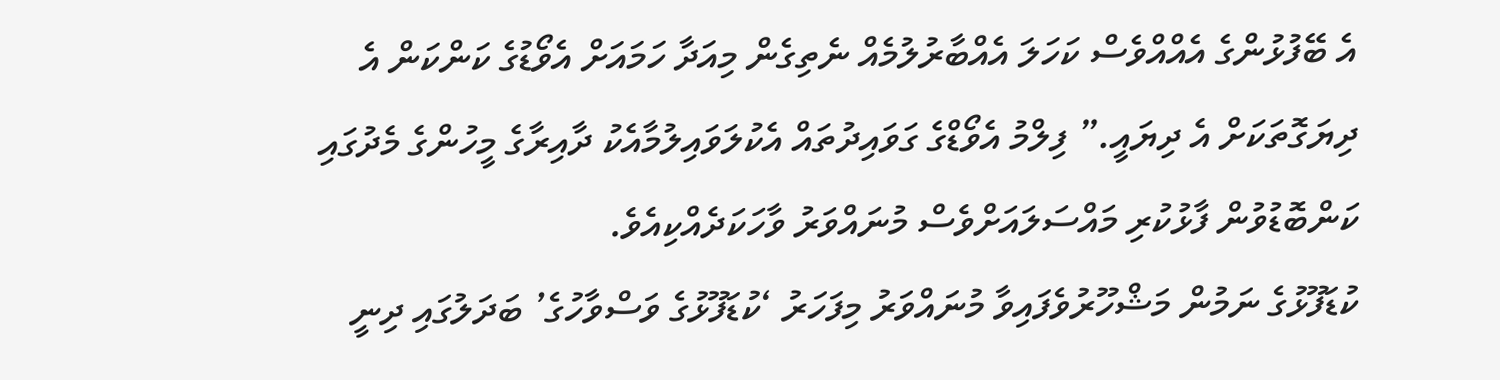އެ ބޭފުޅުންގެ އެއްއްވެސް ކަހަލަ އެއްބާރުލުމެއް ނެތިގެން މިއަދާ ހަމައަށް އެވޯޑުގެ ކަންކަން އެ ދިޔަގޮތަކަށް އެ ދިޔައީ.” ފިލްމު އެވޯޑްގެ ގަވައިދުތައް އެކުލަވައިލުމާއެކު ދާއިރާގެ މީހުންގެ މެދުގައި ކަންބޮޑުވުން ފާޅުކުރި މައްސަލައަށްވެސް މުނައްވަރު ވާހަކަދެއްކިއެވެ.
ކުޑަފޫޅުގެ ނަމުން މަޝްހޫރުވެފައިވާ މުނައްވަރު މިފަހަރު ‘ކުޑަފޫޅުގެ ވަސްވާހުގެ’ ބަދަލުގައި ދިނީ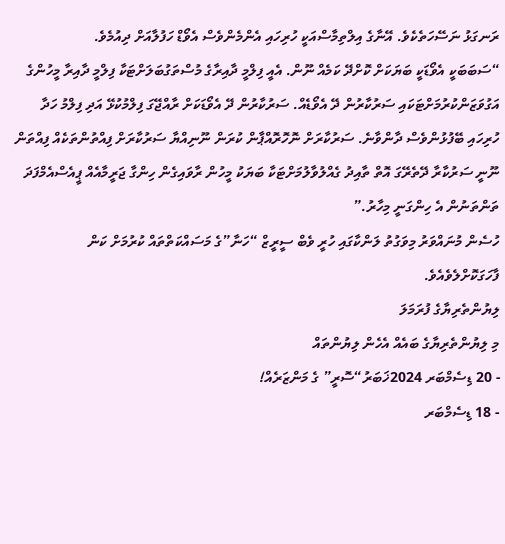ރަނގަޅު ނަސޭހަތެކެވެ. އޭނާގެ އިލްތިމާސްއަކީ ހުރިހައި އެންމެންވެސް އެވޯޑް ހަފުލާއަށް ދިއުމެވެ.
“ސަބަބަކީ އެވޯޑަކީ ބަޔަކަށް ކޮށްދޭ ކަމެއް ނޫން. އެއީ ފިލްމީ ދާއިރާގެ މުސްތަގުބަލަށްޓަކާ ފިލްމީ ދާއިރާ މީހުންގެ އަގުވަޒަންކުރުމަށްޓަކައި ސަރުކާރުން ދޭ އެވޯޑެއް. ސަރުކާރުން ދޭ އެވޯޑަކަށް ރާއްޖޭގަ ފިލްމުކުޅޭ އަދި ފިލްމު ހަދާ ހުރިހައި ބޭފުޅުންވެސް ދާންވާނެ. ސަރުކާރަށް ނޮހޮރޮއްޕާން ކުރަން ނޫނިއްޔާ ސަރުކާރަށް ފިއްތުންތަކެއް ފިއްތަން ނޫނީ ސަރުކާރާ ދޭތެރޭގަ އޮތް ތާއިދު ގެއްލުވާލުމަށްޓަކާ ބަޔަކު މީހުން ރާވައިގެން ހިންގާ ޖަރީމާއެއް ޕީއެސްއެމްފަދަ ތަންތަނުން އެ ހިންގަނީ މިހާރު.”
ހުސެން މުނައްވަރު މިވަގުތު ލަންކާގައި ހުރީ ވެބް ސީރީޒް “ހަނާ”ގެ މަސައްކަތްތައް ކުރުމަށް ކަން ފާހަގަކޮށްލެވެއެވެ.
ލިޔުންތެރިޔާގެ ފުރަމަލަ
މި ލިޔުންތެރިޔާގެ ބައެއް އެހެން ލިޔުންތައް
- 20 ޑިސެމްބަރ 2024ޚަބަރު“ސޮރީ” ގެ މަންޒަރެއް!
- 18 ޑިސެމްބަރ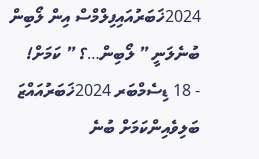2024ޚަބަރުއައިފިލްމްސް އިން ލޯބިން ބުނެލަނީ ” ލޯބިން…؟ ” ކަމަށް!
- 18 ޑިސެމްބަރ 2024ޚަބަރުއައްޒަ ބަލިވެއިންކަމަށް ބުނެ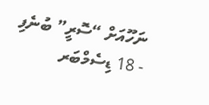ނަހޫއަށް “ސޮރީ” ބުނެފި
- 18 ޑިސެމްބަރ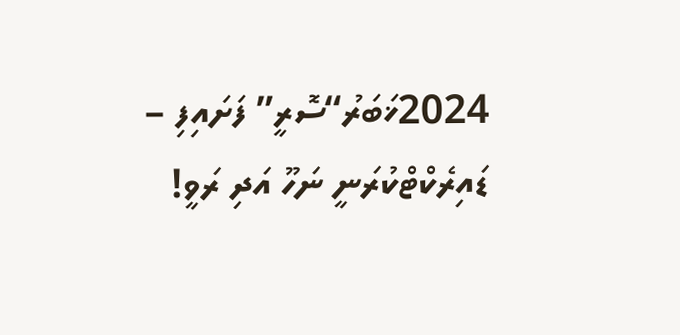2024ޚަބަރު“ސޮރީ” ފަށައިފި – ޑައިރެކްޓްކުރަނީ ނަހޫ އަދި ރަވީ!